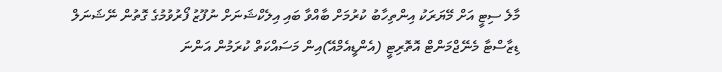މާލެ ސިޓީ އަށް މޭޔަރަކު އިންތިހާބު ކުރުމަށް ބާއްވާ ބައި އިލެކްޝަނަށް ނުފޫޒު ފޯރުވުމުގެ ގޮތުން ނޭޝަނަލް ޑިޒާސްޓާ މެނޭޖްމަންޓް އޮތޮރިޓީ (އެންޑީއެމްއޭ)އިން މަސައްކަތް ކުރަމުން އަންނަ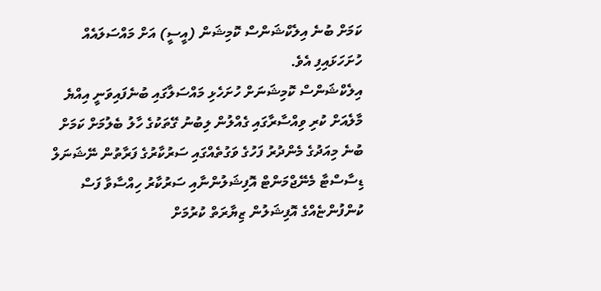ކަމަށް ބުނެ އިލެކްޝަންސް ކޮމިޝަން (އީސީ) އަށް މައްސަލައެއް ހުށަހަޅައިފި އެވެ.
އިލެކްޝަންސް ކޮމިޝަނަށް ހުށަހެޅި މައްސަލާގައި ބުނެފައިވަނީ އިއްޔެ މާލެއަށް ކުރި ވިއްސާރާގައި ގެއްލުން ލިބުނު ގޭތަކުގެ ހާލު ބެލުމަށް ކަމަށް ބުނެ މިއަދުގެ މެންދުރު ފަހުގެ ވަގުތެއްގައި ސަރުކާރުގެ ފަރާތުން ނޭޝަނަލް ޑިސާސްޓާ މެނޭޖްމަންޓް އޮފިޝަލުންނާއި ސަރުކާރު ހިއްސާވާ ފަސް ކުންފުންޏެއްގެ އޮފިޝަލުން ޒިޔާރަތް ކުރުމަށް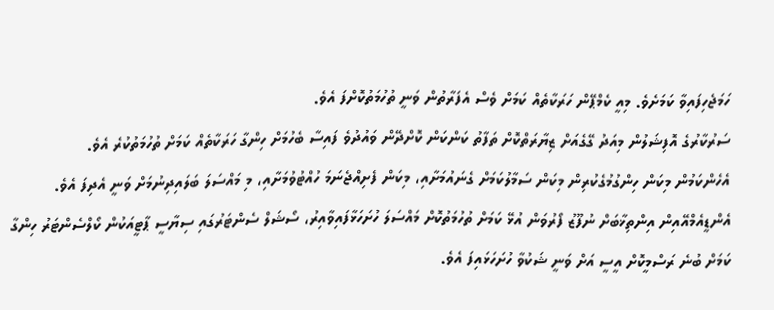ހަމަޖެހިފައިވާ ކަމަށެވެ. މިއީ ކެމްޕޭން ހަރަކާތެއް ކަމަށް ވެސް އެފަރާތުން ވަނީ ތުހުމަތުކޮށްފަ އެވެ.
ސަރުކާރުގެ އޮފިޝަލުން މިއަދު ގޭގެއަށް ޒިޔާރަތްކޮށް ތަފާތު ކަންކަން ކޮށްދޭން ވައުދުވެ ފައިސާ ބެހުމަށް ހިންގާ ހަރަކާތެއް ކަމަށް ތުހުމަތުކުރެ އެވެ.
އެހެންކަމުން މިކަން ހިންގުމުގެކުރިން މިކަން ސަމާލުކަމަށް ގެނައުމަށާއި، މިކަން ފެށިއްޖެނަމަ ހުއްޓުވުމަށާއި، މި މައްސަލަ ބަލައިދިނުމަށް ވަނީ އެދިފަ އެވެ.
އެންޑީއެމްއޭއިން އިންތިޚާބަށް ނުފޫޒު ފޯރުވަން އުޅޭ ކަމަށް ތުހުމަތުކޮށް މައްސަލަ ހުށަހަޅާފައިވާއިރު، ސޯޝަލް ސެންޓަރުގައި ސިޔާސީ ޕާޓީއަކުން ކޯލްސެންޓަރު ހިންގާ ކަމަށް ބުނެ ރަސްމީކޮށް އީސީ އަށް ވަނީ ޝަކުވާ ހުށަހަޅައިފަ އެވެ.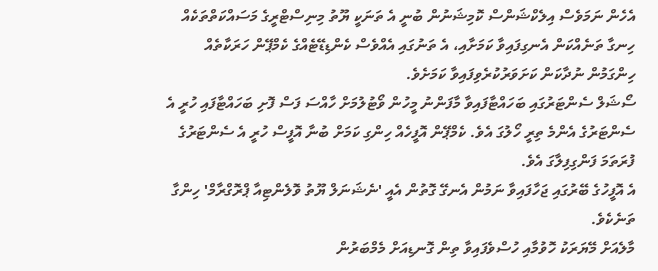އެހެން ނަމަވެސް އިލެކްޝަންސް ކޮމިޝަނުން ބުނީ އެ ތަނަކީ ޔޫތު މިނިސްޓްރީގެ މަސައްކަތްތަކެއް ހިނގާ ތަނެއްކަން އެނގިފައިވާ ކަމަށާއި، އެ ތަނުގައި އެއްވެސް ކެންޑިޑޭޓެއްގެ ކެމްޕޭން ހަރަކާތެއް ހިންގަމުން ނުދާކަން ކަށަވަރުކުރެވިފައިވާ ކަމަށެވެ.
ސޯޝަލް ސެންޓަރުގައި ބަހައްޓާފައިވާ މާފަންނު މީހުން ވޯޓުލުމަށް ހާއްސަ ފަސް ފޮށި ބަހައްޓާފައި ހުރީ އެ ސެންޓަރުގެ އެންމެ ތިރީ ހޯލުގަ އެވެ. ކެމްޕޭން އޮފީހެއް ހިންގި ކަމަށް ބުނާ އޮފީސް ހުރީ އެ ސެންޓަރުގެ ފުރަތަމަ ފަންގިފިލާގަ އެވެ.
އެ އޮފީހުގެ ބޭރުގައި ޖަހާފައިވާ ނަމުން އެނގޭ ގޮތުން އެއީ 'ނެޝަނަލް ޔޫތު ވޮލެންޓިއާ ޕްރޮގްރާމް' ހިންގާ ތަނެކެވެ.
މާލެއަށް މޭޔަރަކު ހޮވުމާއި ހުސްވެފައިވާ ތިން ގޮނޑިއަށް މެމްބަރުން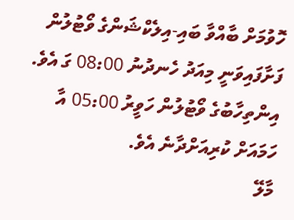ހޮވުމަށް ބާއްވާ ބައި-އިލެކްޝަންގެ ވޯޓުލުން ފަށާފައިވަނީ މިއަދު ހެނދުނު 08:00 ގަ އެވެ. އިންތިހާބުގެ ވޯޓުލުން ހަވީރު 05:00 އާ ހަމައަށް ކުރިއަށްދާނެ އެވެ.
މާލޭ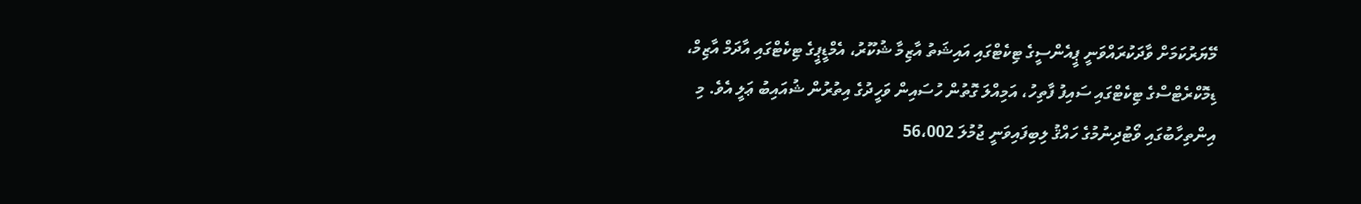މޭޔަރުކަމަށް ވާދަކުރައްވަނީ ޕީއެންސީގެ ޓިކެޓްގައި އައިޝަތު އާޒިމާ ޝުކޫރު، އެމްޑީޕީގެ ޓިކެޓްގައި އާދަމް އާޒިމް، ޑިމޮކްރެޓްސްގެ ޓިކެޓްގައި ސައިފު ފާތިހު، އަމިއްލަ ގޮތުން ހުސައިން ވަހީދުގެ އިތުރުން ޝުއައިބު ޢަލީ އެވެ. މި އިންތިހާބުގައި ވޯޓުދިނުމުގެ ހައްޤު ލިބިފައިވަނީ ޖުމުލަ 56،002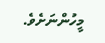މީހުންނަށެވެ.